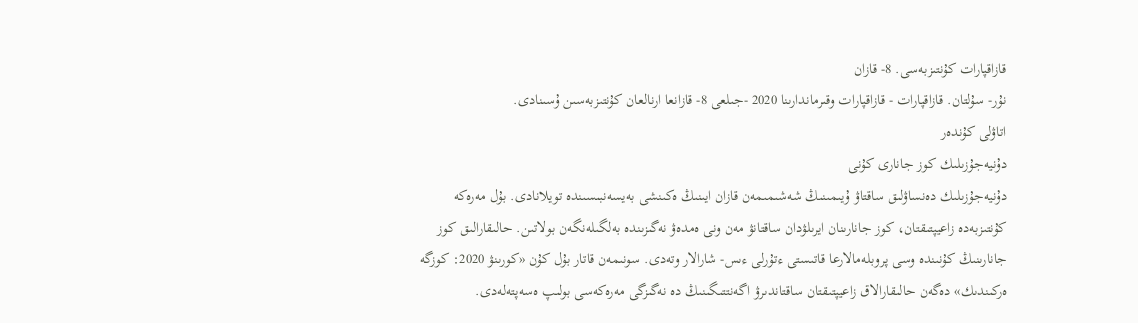قازاقپارات كۇنتىزبەسى. 8- قازان
نۇر- سۇلتان. قازاقپارات - قازاقپارات وقىرماندارىنا 2020 -جىلعى 8- قازانعا ارنالعان كۇنتىزبەسىن ۇسىنادى.
اتاۋلى كۇندەر
دۇنيەجۇزىلىك كوز جانارى كۇنى
دۇنيەجۇزىلىك دەنساۋلىق ساقتاۋ ۇيىمىنىڭ شەشىمىمەن قازان ايىنىڭ ەكىنشى بەيسەنبىسىندە تويلانادى. بۇل مەرەكە كۇنتىزبەدە زاعيپتىقتان، كوز جانارىنان ايرىلۋدان ساقتانۋ مەن ونى ەمدەۋ نەگىزىندە بەلگىلەنگەن بولاتىن. حالىقارالىق كوز جانارىنىڭ كۇنىندە وسى پروبلەمالارعا قاتىستى ءتۇرلى ءىس- شارالار وتەدى. سونىمەن قاتار بۇل كۇن «كورىنۋ 2020: كوزگە ەركىندىك» دەگەن حالىقارالاق زاعيپتىقتان ساقتاندىرۋ اگەنتتىگىنىڭ دە نەگىزگى مەرەكەسى بولىپ ەسەپتەلەدى.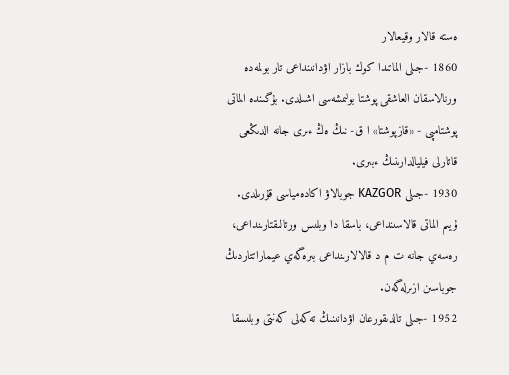ەستە قالار وقيعالار
1860 -جىلى الماتىدا كوك بازار اۋدانىنداعى تار بولمەدە ورنالاسقان العاشقى پوشتا بولىمشەسى اشىلدى. بۇگىندە الماتى پوشتامپى - «قازپوشتا» ا ق- نىڭ ەڭ ءىرى جانە الدىڭعى قاتارلى فيليالدارىنىڭ ءبىرى.
1930 -جىلى KAZGOR جوبالاۋ اكادەمياسى قۇرىلدى. ۇيىم الماتى قالاسىنداعى، باسقا دا وبلىس ورتالىقتارىنداعى، رەسەي جانە ت م د قالالارىنداعى بىرەگەي عيماراتتاردىڭ جوباسىن ازىرلەگەن.
1952 -جىلى تالدىقورعان اۋدانىنىڭ تەكەلى كەنتى وبلىسقا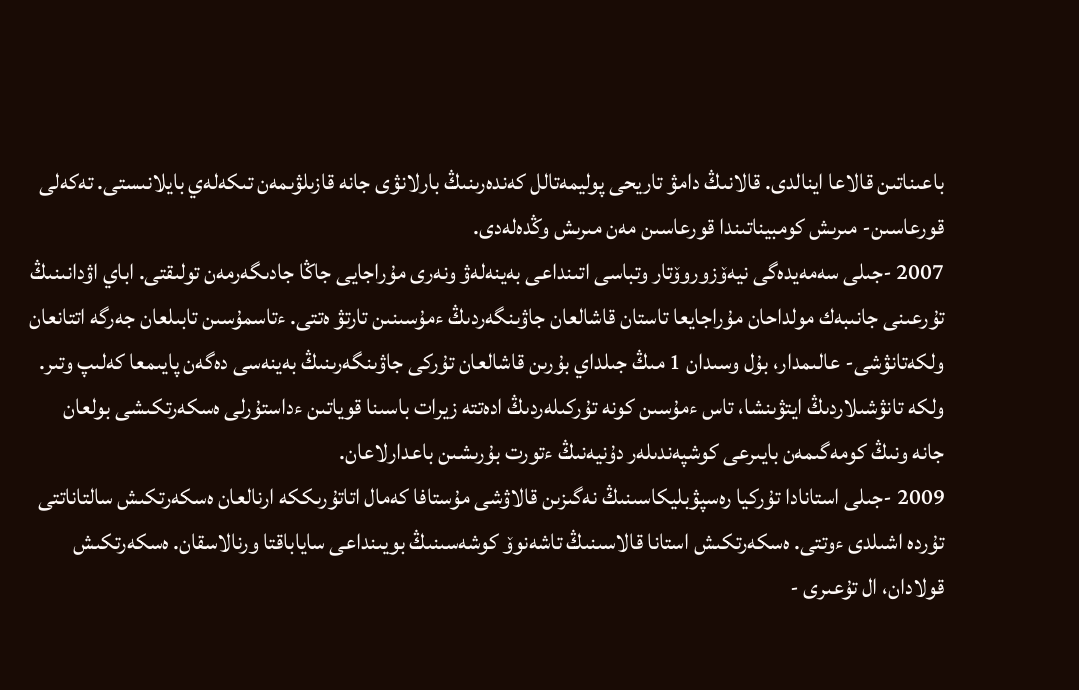باعىناتىن قالاعا اينالدى. قالانىڭ دامۋ تاريحى پوليمەتالل كەندەرىنىڭ بارلانۋى جانە قازىلۋىمەن تىكەلەي بايلانىستى. تەكەلى قورعاسىن- مىرىش كومبيناتىندا قورعاسىن مەن مىرىش وڭدەلەدى.
2007 -جىلى سەمەيدەگى نيەۆزوروۆتار وتباسى اتىنداعى بەينەلەۋ ونەرى مۇراجايى جاڭا جادىگەرمەن تولىقتى. اباي اۋدانىنىڭ تۇرعىنى جانىبەك مولداحان مۇراجايعا تاستان قاشالعان جاۋىنگەردىڭ ءمۇسىنىن تارتۋ ەتتى. ءتاسمۇسىن تابىلعان جەرگە اتتانعان ولكەتانۋشى- عالىمدار، بۇل وسىدان 1 مىڭ جىلداي بۇرىن قاشالعان تۇركى جاۋىنگەرىنىڭ بەينەسى دەگەن پايىمعا كەلىپ وتىر. ولكە تانۋشىلاردىڭ ايتۋىنشا، تاس ءمۇسىن كونە تۇركىلەردىڭ ادەتتە زيرات باسىنا قوياتىن ءداستۇرلى ەسكەرتكىشى بولعان جانە ونىڭ كومەگىمەن بايىرعى كوشپەندىلەر دۇنيەنىڭ ءتورت بۇرىشىن باعدارلاعان.
2009 -جىلى استانادا تۇركيا رەسپۋبليكاسىنىڭ نەگىزىن قالاۋشى مۇستافا كەمال اتاتۇرىككە ارنالعان ەسكەرتكىش سالتاناتتى تۇردە اشىلدى ءوتتى. ەسكەرتكىش استانا قالاسىنىڭ تاشەنوۆ كوشەسىنىڭ بويىنداعى ساياباقتا ورنالاسقان. ەسكەرتكىش قولادان، ال تۇعىرى -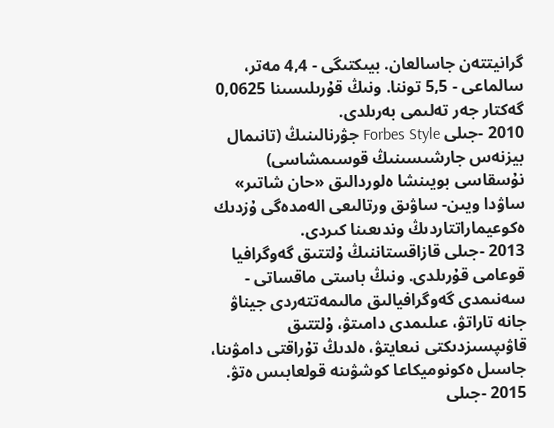گرانيتتەن جاسالعان. بيىكتىگى - 4,4 مەتر، سالماعى - 5,5 توننا. ونىڭ قۇرىلىسىنا 0,0625 گەكتار جەر تەلىمى بەرىلدى.
2010 -جىلى Forbes Style جۋرنالىنىڭ (تانىمال بيزنەس جارشىسىنىڭ قوسىمشاسى) نۇسقاسى بويىنشا ەلوردالىق «حان شاتىر» ساۋدا ويىن- ساۋىق ورتالىعى الەمدەگى ۇزدىك ەكوعيماراتتاردىڭ وندىعىنا كىردى.
2013 -جىلى قازاقستاننىڭ ۇلتتىق گەوگرافيا قوعامى قۇرىلدى. ونىڭ باستى ماقساتى - سەنىمدى گەوگرافيالىق مالىمەتتەردى جيناۋ جانە تاراتۋ، عىلىمدى دامىتۋ، ۇلتتىق قاۋىپسىزدىكتى نىعايتۋ، ەلدىڭ تۇراقتى دامۋىنا، جاسىل ەكونوميكاعا كوشۋىنە قولعابىس ەتۋ.
2015 -جىلى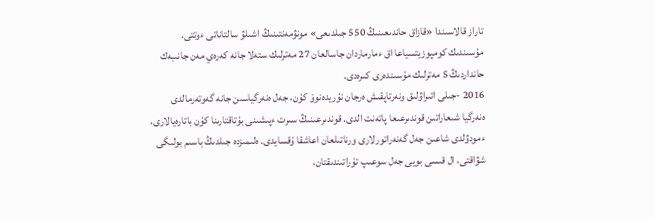تاراز قالاسىندا «قازاق حاندىعىنىڭ 550 جىلدىعى» مونۋمەنتىنىڭ اشىلۋ سالتاناتى ءوتتى. مۇسىندىك كومپوزيتسياعا اق ءمارماردان جاسالعان 27 مەترلىك ستەلا جانە كەرەي مەن جانىبەك حانداردىڭ 5 مەترلىك مۇسىندەرى كىرەدى.
2016 -جىلى اتىراۋلىق ونەرتاپقىش ەرجان نۇريدەنوۆ كۇن، جەل ەنەرگياسىن جانە گەوتەرمالدى ەنەرگيا شىعاراتىن قوندىرعىعا پاتەنت الدى. قوندىرعىنىڭ سىرت ءپىشىنى بۇتاقتارىنا كۇن باتارەيالارى، ءمودۋلدى شاعىن جەل گەنەراتورلارى ورناتىلعان اعاشقا ۇقسايدى. ەلىمىزدە جىلدىڭ باسىم بولىگى شۋاقتى، ال قىسى بويى جەل سوعىپ تۇراتىندىقتان،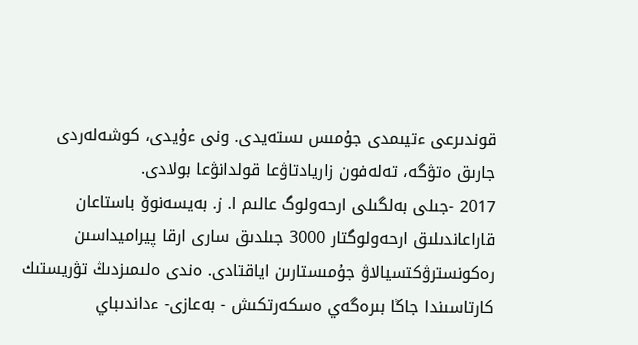قوندىرعى ءتيىمدى جۇمىس ىستەيدى. ونى ءۇيدى، كوشەلەردى جارىق ەتۋگە، تەلەفون زاريادتاۋعا قولدانۋعا بولادى.
2017 -جىلى بەلگىلى ارحەولوگ عالىم ا. ز. بەيسەنوۆ باستاعان قاراعاندىلىق ارحەولوگتار 3000 جىلدىق سارى ارقا پيراميداسىن رەكونسترۋكتسيالاۋ جۇمىستارىن اياقتادى. ەندى ەلىمىزدىڭ تۋريستىك كارتاسىندا جاڭا بىرەگەي ەسكەرتكىش - بەعازى- ءداندىباي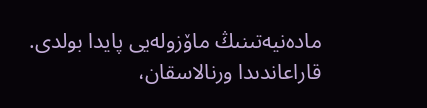مادەنيەتىنىڭ ماۆزولەيى پايدا بولدى. قاراعاندىدا ورنالاسقان،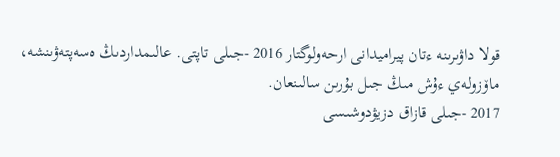قولا داۋىرىنە ءتان پيراميدانى ارحەولوگتار 2016 -جىلى تاپتى. عالىمداردىڭ ەسەپتەۋىنشە، ماۆزولەي ءۇش مىڭ جىل بۇرىن سالىنعان.
2017 -جىلى قازاق دزيۋدوشىسى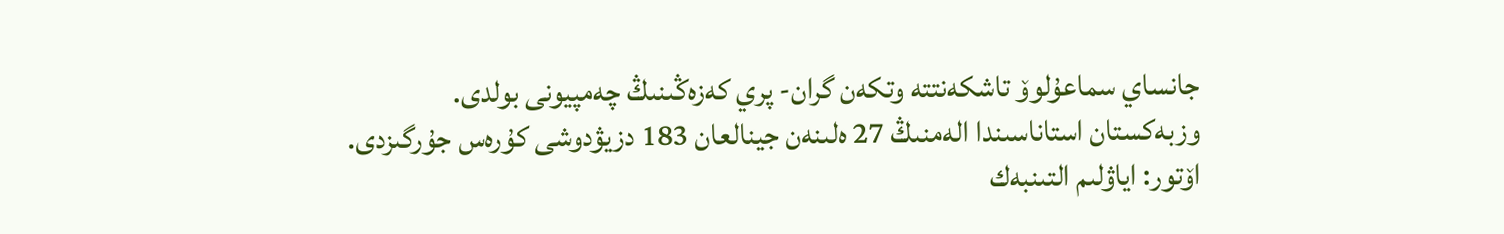جانساي سماعۇلوۆ تاشكەنتتە وتكەن گران- پري كەزەڭىنىڭ چەمپيونى بولدى. وزبەكستان استاناسىندا الەمنىڭ 27 ەلىنەن جينالعان 183 دزيۋدوشى كۇرەس جۇرگىزدى.
اۆتور: اياۋلىم التىنبەك